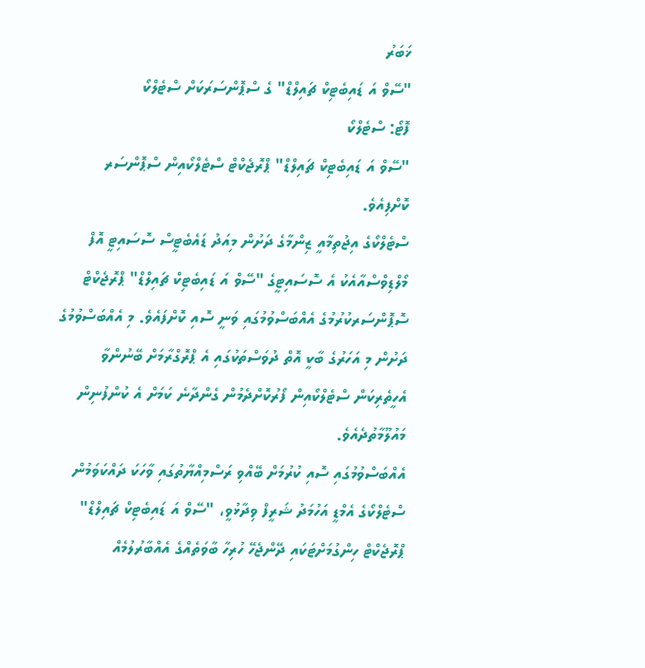ޚަބަރު
"ސޭވް އަ ޑައިބެޓިކް ޗައިލްޑް" ގެ ސްޕޮންސަރަކަށް ސްޓެލްކޯ
ފޮޓޯ: ސްޓެލްކޯ
"ސޭވް އަ ޑައިބެޓިކް ޗައިލްޑް" ޕްރޮޖެކްޓް ސްޓެލްކޯއިން ސްޕޮންސަރ ކޮށްފިއެވެ.
ސްޓެލްކޯގެ އިޖުތިމާއީ ޒިންމާގެ ދަށުން މިއަދު ޑައެބެޓީސް ސޮސައިޓީ އޮފް މޯލްޑިވްސްއާއެކު އެ ސޮސައިޓީގެ "ސޭވް އަ ޑައިބެޓިކް ޗައިލްޑް" ޕްރޮޖެކްޓް ސޮޕޮންސަރކުރުމުގެ އެއްބަސްވުމުގައި ވަނީ ސޮއި ކޮށްފައެވެ. މި އެއްބަސްވުމުގެ ދަށުން މި އަހަރުގެ ބާކީ އޮތް ދުވަސްތަކުގައި އެ ޕްރޮގްރާމަށް ބޭނުންވާ އެހީތެރިކަން ސްޓެލްކޯއިން ފޯރުކޮށްދެމުން ގެންދާނެ ކަމަށް އެ ކުންފުނިން މައުލޫމާތުދެއެވެ.
އެއްބަސްވުމުގައި ސޮއި ކުރުމަށް ބޭއްވި ރަސްމިއްޔާތުގައި ވާހަކަ ދައްކަވަމުން ސްޓެލްކޯގެ އެމްޑީ އަހުމަދު ޝަރީފް ވިދާޅުވީ، "ސޭވް އަ ޑައިބެޓިކް ޗައިލްޑް" ޕްރޮޖެކްޓް ހިންގުމަށްޓަކައި ދޭންޖެހޭ ހުރިހާ ބާވަތެއްގެ އެއްބާރުލުމެއް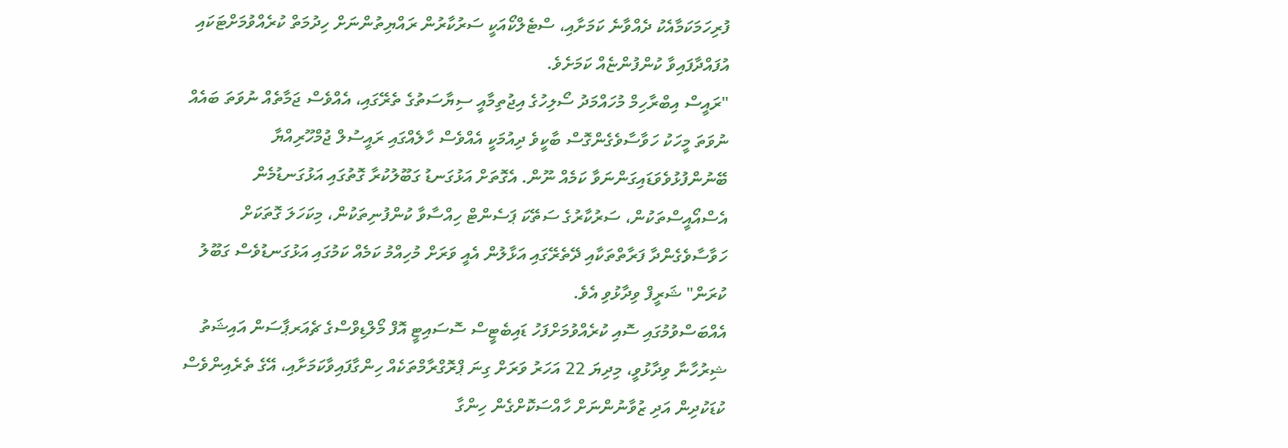ފުރިހަމަކަމާއެކު ދެއްވާނެ ކަމަށާއި، ސްޓެލްކޯއަކީ ސަރުކާރުން ރައްޔިތުންނަށް ހިދުމަތް ކުރެއްވުމަށްޓަކައި އުފައްދާފައިވާ ކުންފުންޏެއް ކަމަށެވެ.
"ރައީސް އިބްރާހިމް މުހައްމަދު ސޯލިހުގެ އިޖުތިމާއީ ސިޔާސަތުގެ ތެރޭގައި، އެއްވެސް ޖަމާތެއް ނުވަތަ ބައެއް ނުވަތަ މީހަކު ހަވާސާވެގެންގޮސް ބާކީވެ ދިއުމަކީ އެއްވެސް ހާލެއްގައި ރައީސުލް ޖުމްހޫރިއްޔާ ބޭނުންފުޅުވެވަޑައިގަންނަވާ ކަމެއް ނޫން. އެގޮތަށް އަޅުގަނޑު ގަބޫލުކުރާ ގޮތުގައި އަޅުގަނޑުމެން އެސްއޯއީސްތަކުން، ސަރުކާރުގެ ސަތޭކަ ޕަސެންޓް ހިއްސާވާ ކުންފުނިތަކުން، މިކަހަލަ ގޮތަކަށް ހަވާސާވެގެންދާ ފަރާތްތަކާއި ދޭތެރޭގައި އަޅާލުން އެއީ ވަރަށް މުހިއްމު ކަމެއް ކަމުގައި އަޅުގަނޑުވެސް ގަބޫލު ކުރަން" ޝަރީފް ވިދާޅުވި އެވެ.
އެއްބަސްވުމުގައި ސޮއި ކުރެއްވުމަށްފަހު ޑައިބެޓީސް ސޮސައިޓީ އޮފް މޯލްޑިވްސްގެ ޗެއަރޕާސަން އައިޝަތު ޝިރުހާނާ ވިދާޅުވީ، މިދިޔަ 22 އަހަރު ވަރަށް ގިނަ ޕްރޮގްރާމްތަކެއް ހިންގާފައިވާކަމަށާއި، އޭގެ ތެރެއިންވެސް ކުޑަކުދިން އަދި ޒުވާނުންނަށް ހާއްސަކޮށްގެން ހިންގާ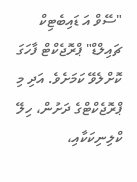"ސޭވް އަ ޑައިބެޓިކް ޗައިލްޑް" ޕްރޮޖެކްޓް ފާހަގަ ކޮށްލެވޭ ކަމަށެވެ. އަދި މި ޕްރޮޖެކްޓްގެ ދަށުން، ހިލޭ ކްލިނިކަކާއި،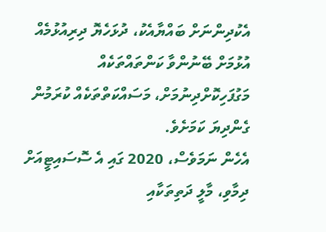އެކުދިންނަށް ބައްޔާއެކު، ދުޅަހެޔޮ ދިރިއުޅުމެއް އުޅުމަށް ބޭނުންވާ ކަންތައްތަކެއް މަގުފަހިކޮށްދިނުމަށް، މަސައްކަތްތަކެއް ކުރަމުން ގެންދިޔަ ކަމަށެވެ.
އެހެން ނަމަވެސް، 2020 ގައި އެ ސޮސައިޓީއަށް ދިމާވި، މާލީ ދަތިތަކާއި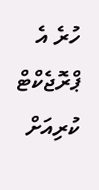ހުރެ އެ ޕްރޮޖެކްޓް ކުރިއަށް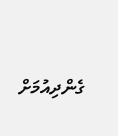ގެންދިއުމަށް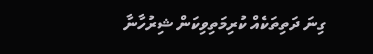ގިނަ ދަތިތަކެއް ކުރިމަތިވިކަން ޝިރުހާނާ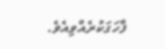ފާހަގަކުރެއްވިއެވެ.